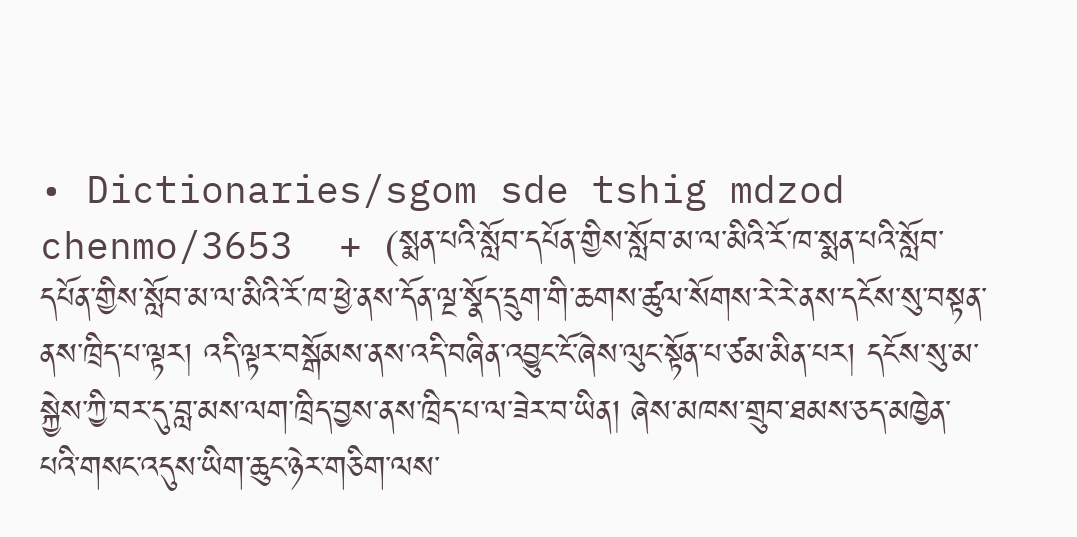• Dictionaries/sgom sde tshig mdzod chenmo/3653  + (སྨན་པའི་སློབ་དཔོན་གྱིས་སློབ་མ་ལ་མིའི་རོ་ཁ་སྨན་པའི་སློབ་དཔོན་གྱིས་སློབ་མ་ལ་མིའི་རོ་ཁ་ཕྱེ་ནས་དོན་ལྔ་སྣོད་དྲུག་གི་ཆགས་ཚུལ་སོགས་རེ་རེ་ནས་དངོས་སུ་བསྟན་ནས་ཁྲིད་པ་ལྟར། འདི་ལྟར་བསྒོམས་ནས་འདི་བཞིན་འབྱུང་ངོ་ཞེས་ལུང་སྟོན་པ་ཙམ་མིན་པར། དངོས་སུ་མ་སྐྱེས་ཀྱི་བར་དུ་བླ་མས་ལག་ཁྲིད་བྱས་ནས་ཁྲིད་པ་ལ་ཟེར་བ་ཡིན། ཞེས་མཁས་གྲུབ་ཐམས་ཅད་མཁྱེན་པའི་གསང་འདུས་ཡིག་ཆུང་ཉེར་གཅིག་ལས་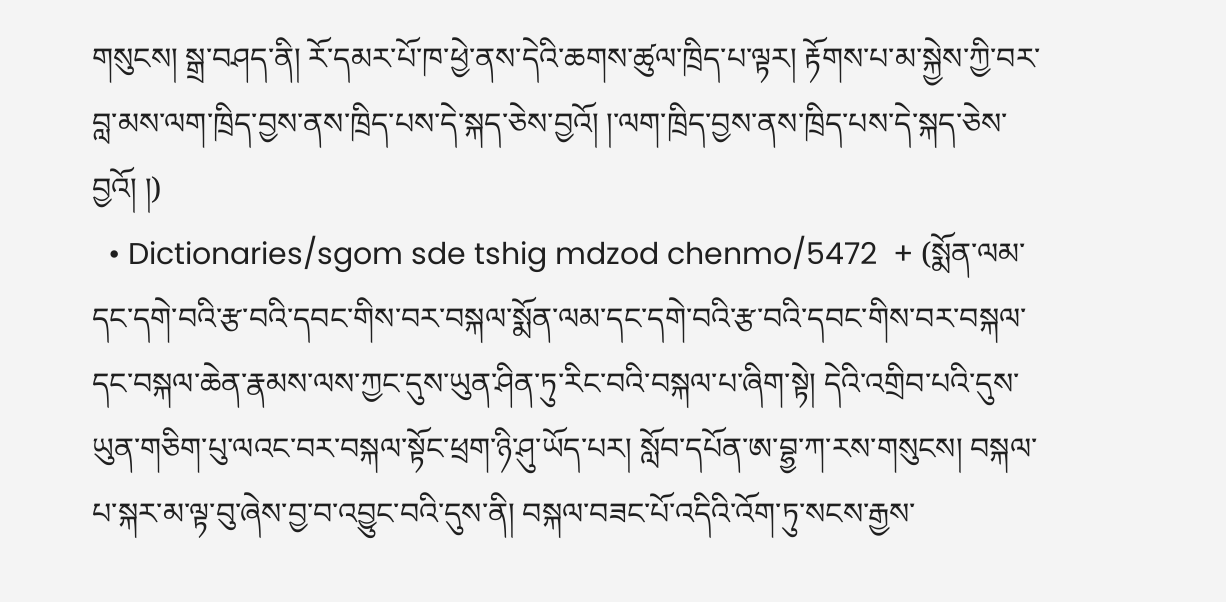གསུངས། སྒྲ་བཤད་ནི། རོ་དམར་པོ་ཁ་ཕྱེ་ནས་དེའི་ཆགས་ཚུལ་ཁྲིད་པ་ལྟར། རྟོགས་པ་མ་སྐྱེས་ཀྱི་བར་བླ་མས་ལག་ཁྲིད་བྱས་ནས་ཁྲིད་པས་དེ་སྐད་ཅེས་བྱའོ། །་ལག་ཁྲིད་བྱས་ནས་ཁྲིད་པས་དེ་སྐད་ཅེས་བྱའོ། །)
  • Dictionaries/sgom sde tshig mdzod chenmo/5472  + (སྨོན་ལམ་དང་དགེ་བའི་རྩ་བའི་དབང་གིས་བར་བསྐལ་སྨོན་ལམ་དང་དགེ་བའི་རྩ་བའི་དབང་གིས་བར་བསྐལ་དང་བསྐལ་ཆེན་རྣམས་ལས་ཀྱང་དུས་ཡུན་ཤིན་ཏུ་རིང་བའི་བསྐལ་པ་ཞིག་སྟེ། དེའི་འགྲིབ་པའི་དུས་ཡུན་གཅིག་པུ་ལའང་བར་བསྐལ་སྟོང་ཕྲག་ཉི་ཤུ་ཡོད་པར། སློབ་དཔོན་ཨ་བྷྱ་ཀ་རས་གསུངས། བསྐལ་པ་སྐར་མ་ལྟ་བུ་ཞེས་བྱ་བ་འབྱུང་བའི་དུས་ནི། བསྐལ་བཟང་པོ་འདིའི་འོག་ཏུ་སངས་རྒྱས་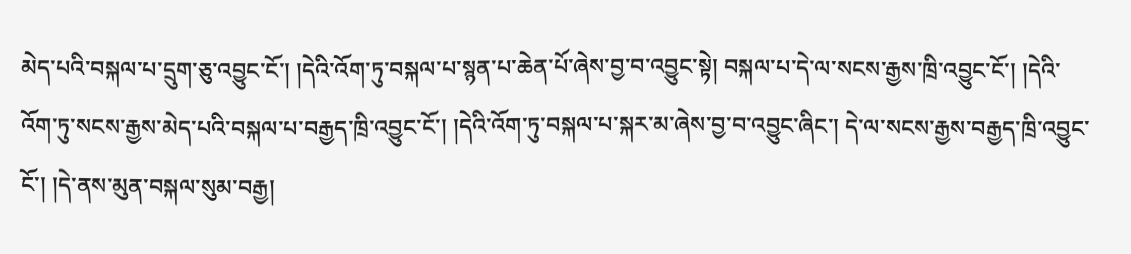མེད་པའི་བསྐལ་པ་དྲུག་ཅུ་འབྱུང་ངོ་། །དེའི་འོག་ཏུ་བསྐལ་པ་སྙན་པ་ཆེན་པོ་ཞེས་བྱ་བ་འབྱུང་སྟེ། བསྐལ་པ་དེ་ལ་སངས་རྒྱས་ཁྲི་འབྱུང་ངོ་། །དེའི་འོག་ཏུ་སངས་རྒྱས་མེད་པའི་བསྐལ་པ་བརྒྱད་ཁྲི་འབྱུང་ངོ་། །དེའི་འོག་ཏུ་བསྐལ་པ་སྐར་མ་ཞེས་བྱ་བ་འབྱུང་ཞིང་། དེ་ལ་སངས་རྒྱས་བརྒྱད་ཁྲི་འབྱུང་ངོ་། །དེ་ནས་མུན་བསྐལ་སུམ་བརྒྱ།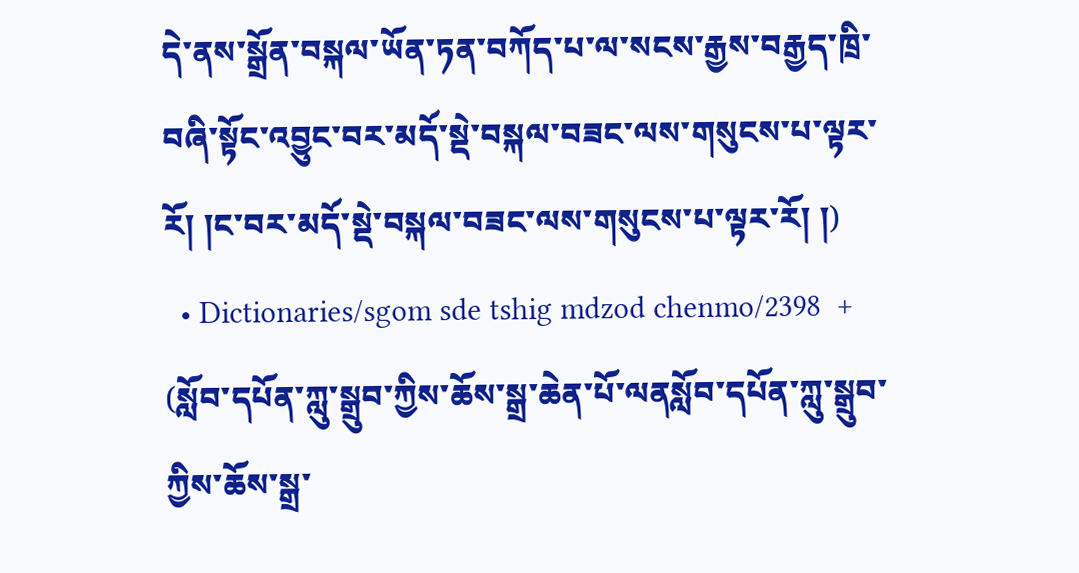དེ་ནས་སྒྲོན་བསྐལ་ཡོན་ཏན་བཀོད་པ་ལ་སངས་རྒྱས་བརྒྱད་ཁྲི་བཞི་སྟོང་འབྱུང་བར་མདོ་སྡེ་བསྐལ་བཟང་ལས་གསུངས་པ་ལྟར་རོ། །ང་བར་མདོ་སྡེ་བསྐལ་བཟང་ལས་གསུངས་པ་ལྟར་རོ། །)
  • Dictionaries/sgom sde tshig mdzod chenmo/2398  + (སློབ་དཔོན་ཀླུ་སྒྲུབ་ཀྱིས་ཆོས་སྒྲ་ཆེན་པོ་ལནསློབ་དཔོན་ཀླུ་སྒྲུབ་ཀྱིས་ཆོས་སྒྲ་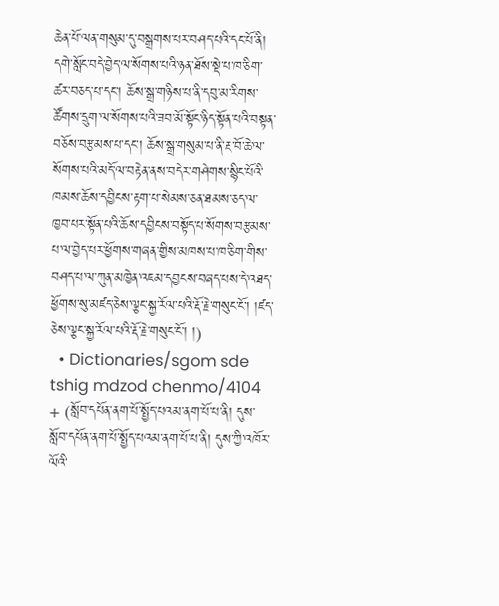ཆེན་པོ་ལན་གསུམ་དུ་བསྒྲགས་པར་བཤད་པའི་དང་པོ་ནི། དགེ་སློང་བདེ་བྱེད་ལ་སོགས་པའི་ཉན་ཐོས་སྡེ་པ་ཁ་ཅིག་ཚར་བཅད་པ་དང་། ཆོས་སྒྲ་གཉིས་པ་ནི་དབུ་མ་རིགས་ཚོགས་དྲུག་ལ་སོགས་པའི་ཟབ་མོ་སྟོང་ཉིད་སྟོན་པའི་བསྟན་བཅོས་བརྩམས་པ་དང་། ཆོས་སྒྲ་གསུམ་པ་ནི་རྔ་བོ་ཆེ་ལ་སོགས་པའི་མདོ་ལ་བརྟེན་ནས་བདེར་གཤེགས་སྙིང་པོའི་ཁམས་ཆོས་དབྱིངས་རྟག་པ་སེམས་ཅན་ཐམས་ཅད་ལ་ཁྱབ་པར་སྟོན་པའི་ཆོས་དབྱིངས་བསྟོད་པ་སོགས་བརྩམས་པ་ལ་བྱེད་པར་ཕྱོགས་གཞན་གྱིས་མཁས་པ་ཁ་ཅིག་གིས་བཤད་པ་ལ་ཀུན་མཁྱེན་འཇམ་དབྱངས་བཞད་པས་དེ་འཐད་ཕྱོགས་སུ་མཛད་ཅེས་ལྕང་སྐྱ་རོལ་པའི་རྡོ་རྗེ་གསུང་ངོ་། །ཛད་ཅེས་ལྕང་སྐྱ་རོལ་པའི་རྡོ་རྗེ་གསུང་ངོ་། །)
  • Dictionaries/sgom sde tshig mdzod chenmo/4104  + (སློབ་དཔོན་ནག་པོ་སྤྱོད་པའམ་ནག་པོ་པ་ནི། དུས་སློབ་དཔོན་ནག་པོ་སྤྱོད་པའམ་ནག་པོ་པ་ནི། དུས་ཀྱི་འཁོར་ལོའི་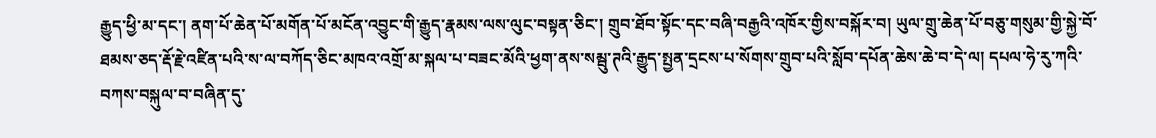རྒྱུད་ཕྱི་མ་དང་། ནག་པོ་ཆེན་པོ་མགོན་པོ་མངོན་འབྱུང་གི་རྒྱུད་རྣམས་ལས་ལུང་བསྟན་ཅིང་། གྲུབ་ཐོབ་སྟོང་དང་བཞི་བརྒྱའི་འཁོར་གྱིས་བསྐོར་བ། ཡུལ་གྲུ་ཆེན་པོ་བཅུ་གསུམ་གྱི་སྐྱེ་བོ་ཐམས་ཅད་རྡོ་རྗེ་འཛིན་པའི་ས་ལ་བཀོད་ཅིང་མཁའ་འགྲོ་མ་སྐལ་པ་བཟང་མོའི་ཕྱག་ནས་སམྦུ་ཊའི་རྒྱུད་སྤྱན་དྲངས་པ་སོགས་གྲུབ་པའི་སློབ་དཔོན་ཆེས་ཆེ་བ་དེ་ལ། དཔལ་ཧེ་རུ་ཀའི་བཀས་བསྐུལ་བ་བཞིན་དུ་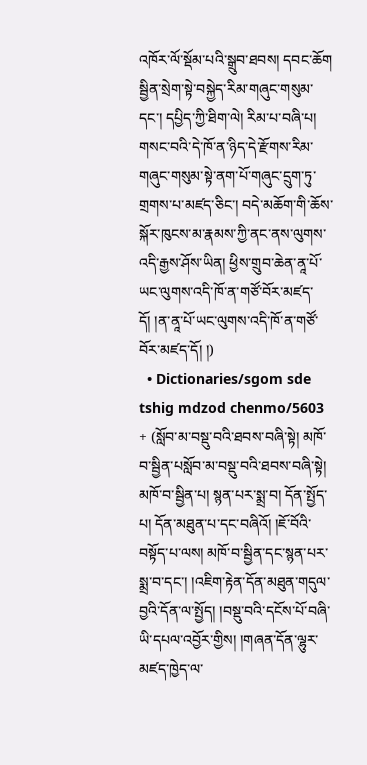འཁོར་ལོ་སྡོམ་པའི་སྒྲུབ་ཐབས། དབང་ཆོག སྦྱིན་སྲེག་སྟེ་བསྐྱེད་རིམ་གཞུང་གསུམ་དང་། དཔྱིད་ཀྱི་ཐིག་ལེ། རིམ་པ་བཞི་པ། གསང་བའི་དེ་ཁོ་ན་ཉིད་དེ་རྫོགས་རིམ་གཞུང་གསུམ་སྟེ་ནག་པོ་གཞུང་དྲུག་ཏུ་གྲགས་པ་མཛད་ཅིང་། བདེ་མཆོག་གི་ཆོས་སྐོར་ཁུངས་མ་རྣམས་ཀྱི་ནང་ནས་ལུགས་འདི་རྒྱས་ཤོས་ཡིན། ཕྱིས་གྲུབ་ཆེན་ནཱ་པོ་ཡང་ལུགས་འདི་ཁོ་ན་གཙོ་བོར་མཛད་དོ། །ན་ནཱ་པོ་ཡང་ལུགས་འདི་ཁོ་ན་གཙོ་བོར་མཛད་དོ། །)
  • Dictionaries/sgom sde tshig mdzod chenmo/5603  + (སློབ་མ་བསྡུ་བའི་ཐབས་བཞི་སྟེ། མཁོ་བ་སྦྱིན་པསློབ་མ་བསྡུ་བའི་ཐབས་བཞི་སྟེ། མཁོ་བ་སྦྱིན་པ། སྙན་པར་སྨྲ་བ། དོན་སྤྱོད་པ། དོན་མཐུན་པ་དང་བཞིའོ། །ཇོ་བོའི་བསྟོད་པ་ལས། མཁོ་བ་སྦྱིན་དང་སྙན་པར་སྨྲ་བ་དང་། །འཇིག་རྟེན་དོན་མཐུན་གདུལ་བྱའི་དོན་ལ་སྤྱོད། །བསྡུ་བའི་དངོས་པོ་བཞི་ཡི་དཔལ་འབྱོར་གྱིས། །གཞན་དོན་ལྷུར་མཛད་ཁྱེད་ལ་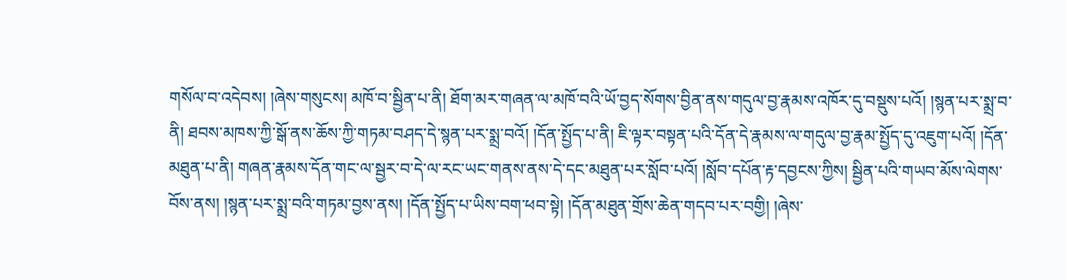གསོལ་བ་འདེབས། །ཞེས་གསུངས། མཁོ་བ་སྦྱིན་པ་ནི། ཐོག་མར་གཞན་ལ་མཁོ་བའི་ཡོ་བྱད་སོགས་བྱིན་ནས་གདུལ་བྱ་རྣམས་འཁོར་དུ་བསྡུས་པའོ། །སྙན་པར་སྨྲ་བ་ནི། ཐབས་མཁས་ཀྱི་སྒོ་ནས་ཆོས་ཀྱི་གཏམ་བཤད་དེ་སྙན་པར་སྨྲ་བའོ། །དོན་སྤྱོད་པ་ནི། ཇི་ལྟར་བསྟན་པའི་དོན་དེ་རྣམས་ལ་གདུལ་བྱ་རྣམ་སྤྱོད་དུ་འཇུག་པའོ། །དོན་མཐུན་པ་ནི། གཞན་རྣམས་དོན་གང་ལ་སྦྱར་བ་དེ་ལ་རང་ཡང་གནས་ནས་དེ་དང་མཐུན་པར་སློབ་པའོ། །སློབ་དཔོན་རྟ་དབྱངས་ཀྱིས། སྦྱིན་པའི་གཡབ་མོས་ལེགས་བོས་ནས། །སྙན་པར་སྨྲ་བའི་གཏམ་བྱས་ནས། །དོན་སྤྱོད་པ་ཡིས་བག་ཕབ་སྟེ། །དོན་མཐུན་གྲོས་ཆེན་གདབ་པར་བགྱི། །ཞེས་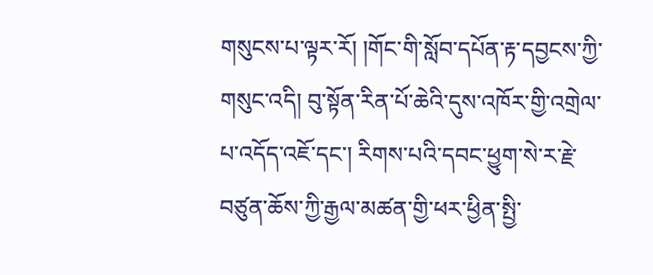གསུངས་པ་ལྟར་རོ། །གོང་གི་སློབ་དཔོན་རྟ་དབྱངས་ཀྱི་གསུང་འདི། བུ་སྟོན་རིན་པོ་ཆེའི་དུས་འཁོར་གྱི་འགྲེལ་པ་འདོད་འཇོ་དང་། རིགས་པའི་དབང་ཕྱུག་སེ་ར་རྗེ་བཙུན་ཆོས་ཀྱི་རྒྱལ་མཚན་གྱི་ཕར་ཕྱིན་སྤྱི་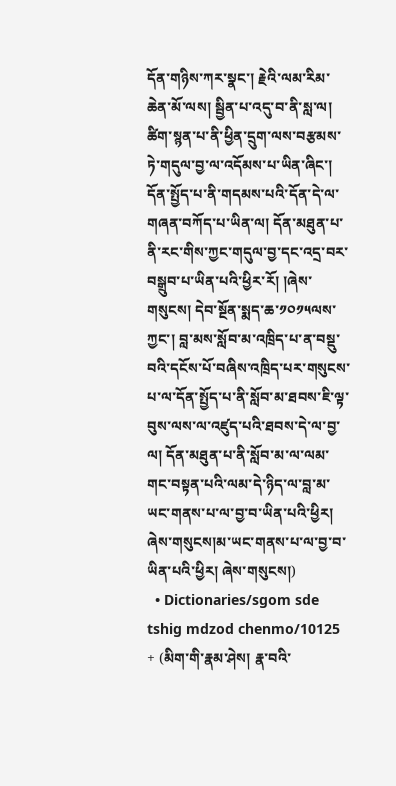དོན་གཉིས་ཀར་སྣང་། རྗེའི་ལམ་རིམ་ཆེན་མོ་ལས། སྦྱིན་པ་འདུ་བ་ནི་སླ་ལ། ཚིག་སྙན་པ་ནི་ཕྱིན་དྲུག་ལས་བརྩམས་ཏེ་གདུལ་བྱ་ལ་འདོམས་པ་ཡིན་ཞིང་། དོན་སྤྱོད་པ་ནི་གདམས་པའི་དོན་དེ་ལ་གཞན་བཀོད་པ་ཡིན་ལ། དོན་མཐུན་པ་ནི་རང་གིས་ཀྱང་གདུལ་བྱ་དང་འདྲ་བར་བསྒྲུབ་པ་ཡིན་པའི་ཕྱིར་རོ། །ཞེས་གསུངས། དེབ་སྔོན་སྨད་ཆ་༡༠༡༥ལས་ཀྱང་། བླ་མས་སློབ་མ་འཁྲིད་པ་ན་བསྡུ་བའི་དངོས་པོ་བཞིས་འཁྲིད་པར་གསུངས་པ་ལ་དོན་སྤྱོད་པ་ནི་སློབ་མ་ཐབས་ཇི་ལྟ་བུས་ལས་ལ་འཛུད་པའི་ཐབས་དེ་ལ་བྱ་ལ། དོན་མཐུན་པ་ནི་སློབ་མ་ལ་ལམ་གང་བསྟན་པའི་ལམ་དེ་ཉིད་ལ་བླ་མ་ཡང་གནས་པ་ལ་བྱ་བ་ཡིན་པའི་ཕྱིར། ཞེས་གསུངས།མ་ཡང་གནས་པ་ལ་བྱ་བ་ཡིན་པའི་ཕྱིར། ཞེས་གསུངས།)
  • Dictionaries/sgom sde tshig mdzod chenmo/10125  + (མིག་གི་རྣམ་ཤེས། རྣ་བའི་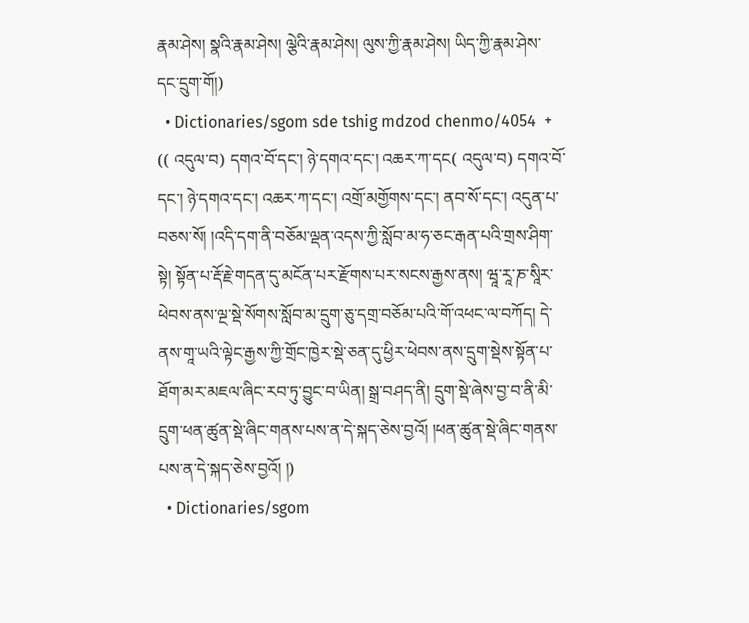རྣམ་ཤེས། སྣའི་རྣམ་ཤེས། ལྕེའི་རྣམ་ཤེས། ལུས་ཀྱི་རྣམ་ཤེས། ཡིད་ཀྱི་རྣམ་ཤེས་དང་དྲུག་གོ།)
  • Dictionaries/sgom sde tshig mdzod chenmo/4054  + (( འདུལ་བ) དགའ་བོ་དང་། ཉེ་དགའ་དང་། འཆར་ཀ་དང( འདུལ་བ) དགའ་བོ་དང་། ཉེ་དགའ་དང་། འཆར་ཀ་དང་། འགྲོ་མགྱོགས་དང་། ནབ་སོ་དང་། འདུན་པ་བཅས་སོ། །འདི་དག་ནི་བཅོམ་ལྡན་འདས་ཀྱི་སློབ་མ་ཧ་ཅང་རྒན་པའི་གྲས་ཤིག་སྟེ། སྟོན་པ་རྡོ་རྗེ་གདན་དུ་མངོན་པར་རྫོགས་པར་སངས་རྒྱས་ནས། ཝཱ་རཱ་ཎ་སཱིར་ཕེབས་ནས་ལྔ་སྡེ་སོགས་སློབ་མ་དྲུག་ཅུ་དགྲ་བཅོམ་པའི་གོ་འཕང་ལ་བཀོད། དེ་ནས་གཱ་ཡའི་ལྟེང་རྒྱས་ཀྱི་གྲོང་ཁྱེར་སྡེ་ཅན་དུ་ཕྱིར་ཕེབས་ནས་དྲུག་སྡེས་སྟོན་པ་ཐོག་མར་མཇལ་ཞིང་རབ་ཏུ་བྱུང་བ་ཡིན། སྒྲ་བཤད་ནི། དྲུག་སྡེ་ཞེས་བྱ་བ་ནི་མི་དྲུག་ཕན་ཚུན་སྡེ་ཞིང་གནས་པས་ན་དེ་སྐད་ཅེས་བྱའོ། །ཕན་ཚུན་སྡེ་ཞིང་གནས་པས་ན་དེ་སྐད་ཅེས་བྱའོ། །)
  • Dictionaries/sgom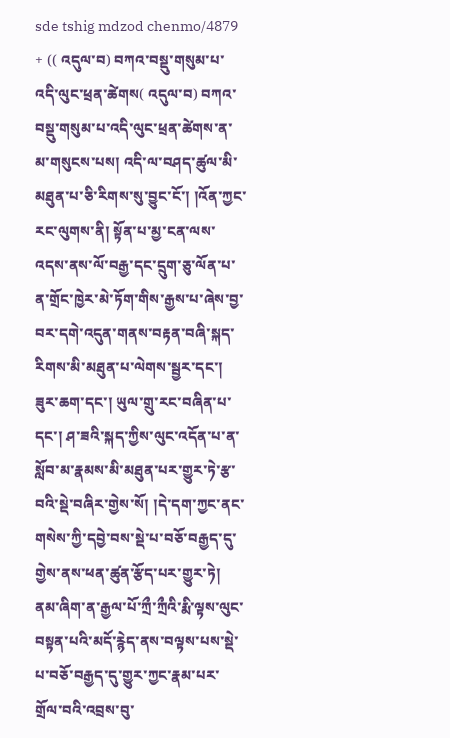sde tshig mdzod chenmo/4879  + (( འདུལ་བ) བཀའ་བསྡུ་གསུམ་པ་འདི་ལུང་ཕྲན་ཚེགས( འདུལ་བ) བཀའ་བསྡུ་གསུམ་པ་འདི་ལུང་ཕྲན་ཚེགས་ན་མ་གསུངས་པས། འདི་ལ་བཤད་ཚུལ་མི་མཐུན་པ་ཅི་རིགས་སུ་བྱུང་ངོ་། །འོན་ཀྱང་རང་ལུགས་ནི། སྟོན་པ་མྱ་ངན་ལས་འདས་ནས་ལོ་བརྒྱ་དང་དྲུག་ཅུ་ལོན་པ་ན་གྲོང་ཁྱེར་མེ་ཏོག་གིས་རྒྱས་པ་ཞེས་བྱ་བར་དགེ་འདུན་གནས་བརྟན་བཞི་སྐད་རིགས་མི་མཐུན་པ་ལེགས་སྦྱར་དང་། ཟུར་ཆག་དང་། ཡུལ་གྲུ་རང་བཞིན་པ་དང་། ཤ་ཟའི་སྐད་ཀྱིས་ལུང་འདོན་པ་ན་སློབ་མ་རྣམས་མི་མཐུན་པར་གྱུར་ཏེ་རྩ་བའི་སྡེ་བཞིར་གྱེས་སོ། །དེ་དག་ཀྱང་ནང་གསེས་ཀྱི་དབྱེ་བས་སྡེ་པ་བཅོ་བརྒྱད་དུ་གྱེས་ནས་ཕན་ཚུན་རྩོད་པར་གྱུར་ཏེ། ནམ་ཞིག་ན་རྒྱལ་པོ་ཀྲྀ་ཀྲྀའི་རྨི་ལྟས་ལུང་བསྟན་པའི་མདོ་རྙེད་ནས་བལྟས་པས་སྡེ་པ་བཅོ་བརྒྱད་དུ་གྱུར་ཀྱང་རྣམ་པར་གྲོལ་བའི་འབྲས་བུ་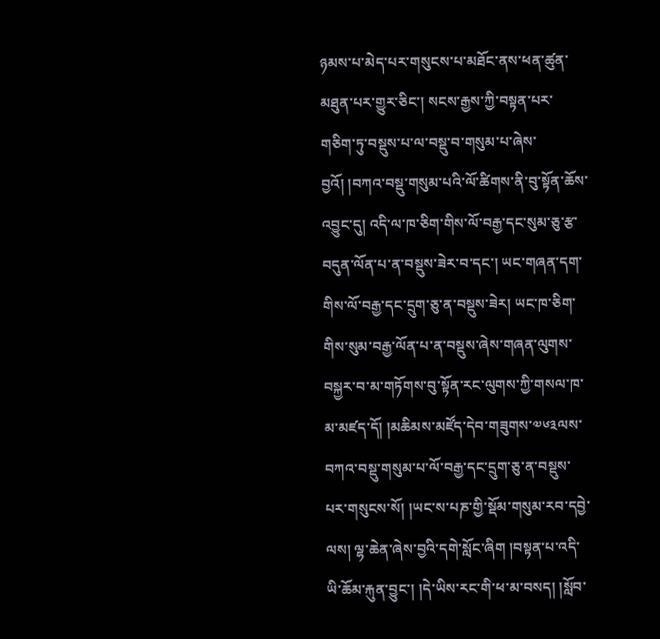ཉམས་པ་མེད་པར་གསུངས་པ་མཐོང་ནས་ཕན་ཚུན་མཐུན་པར་གྱུར་ཅིང་། སངས་རྒྱས་ཀྱི་བསྟན་པར་གཅིག་ཏུ་བསྡུས་པ་ལ་བསྡུ་བ་གསུམ་པ་ཞེས་བྱའོ། །བཀའ་བསྡུ་གསུམ་པའི་ལོ་ཚིགས་ནི་བུ་སྟོན་ཆོས་འབྱུང་དུ། འདི་ལ་ཁ་ཅིག་གིས་ལོ་བརྒྱ་དང་སུམ་ཅུ་རྩ་བདུན་ལོན་པ་ན་བསྡུས་ཟེར་བ་དང་། ཡང་གཞན་དག་གིས་ལོ་བརྒྱ་དང་དྲུག་ཅུ་ན་བསྡུས་ཟེར། ཡང་ཁ་ཅིག་གིས་སུམ་བརྒྱ་ལོན་པ་ན་བསྡུས་ཞེས་གཞན་ལུགས་བསྐྱར་བ་མ་གཏོགས་བུ་སྟོན་རང་ལུགས་ཀྱི་གསལ་ཁ་མ་མཛད་དོ། །མཆིམས་མཛོད་དེབ་གཟུགས་༧༦༣ལས་བཀའ་བསྡུ་གསུམ་པ་ལོ་བརྒྱ་དང་དྲུག་ཅུ་ན་བསྡུས་པར་གསུངས་སོ། །ཡང་ས་པཎ་གྱི་སྡོམ་གསུམ་རབ་དབྱེ་ལས། ལྷ་ཆེན་ཞེས་བྱའི་དགེ་སློང་ཞིག །བསྟན་པ་འདི་ཡི་ཆོམ་རྐུན་བྱུང་། །དེ་ཡིས་རང་གི་ཕ་མ་བསད། །སློབ་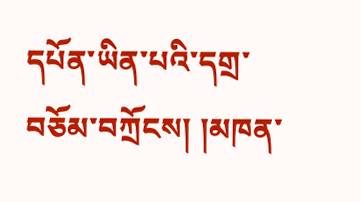དཔོན་ཡིན་པའི་དགྲ་བཅོམ་བཀྲོངས། །མཁན་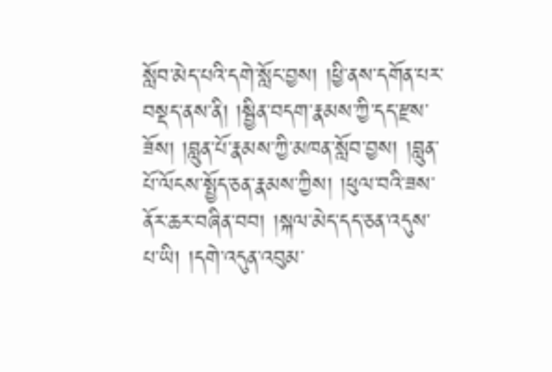སློབ་མེད་པའི་དགེ་སློང་བྱས། །ཕྱི་ནས་དགོན་པར་བསྡད་ནས་ནི། །སྦྱིན་བདག་རྣམས་ཀྱི་དད་རྫས་ཟོས། །བླུན་པོ་རྣམས་ཀྱི་མཁན་སློབ་བྱས། །བླུན་པོ་ལོངས་སྤྱོད་ཅན་རྣམས་ཀྱིས། །ཕུལ་བའི་ཟས་ནོར་ཆར་བཞིན་བབ། །སྐལ་མེད་དད་ཅན་འདུས་པ་ཡི། །དགེ་འདུན་འབུམ་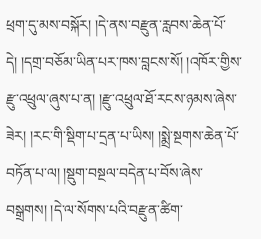ཕྲག་དུ་མས་བསྐོར། །དེ་ནས་བརྫུན་རླབས་ཆེན་པོ་དེ། །དགྲ་བཅོམ་ཡིན་པར་ཁས་བླངས་སོ། །འཁོར་གྱིས་རྫུ་འཕྲུལ་ཞུས་པ་ན། །རྫུ་འཕྲུལ་ཐོ་རངས་ཉམས་ཞེས་ཟེར། །རང་གི་སྡིག་པ་དྲན་པ་ཡིས། །སྨྲེ་སྔགས་ཆེན་པོ་བཏོན་པ་ལ། །སྡུག་བསྔལ་བདེན་པ་བོས་ཞེས་བསྒྲགས། །དེ་ལ་སོགས་པའི་བརྫུན་ཚིག་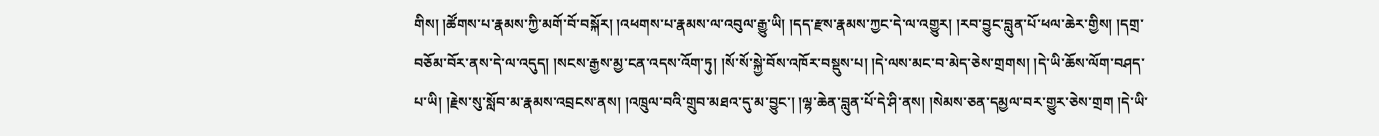གིས། །ཚོགས་པ་རྣམས་ཀྱི་མགོ་བོ་བསྐོར། །འཕགས་པ་རྣམས་ལ་འབུལ་རྒྱུ་ཡི། །དད་རྫས་རྣམས་ཀྱང་དེ་ལ་འགྱུར། །རབ་བྱུང་བླུན་པོ་ཕལ་ཆེར་གྱིས། །དགྲ་བཅོམ་བོར་ནས་དེ་ལ་འདུད། །སངས་རྒྱས་མྱ་ངན་འདས་འོག་ཏུ། །སོ་སོ་སྐྱེ་བོས་འཁོར་བསྡུས་པ། །དེ་ལས་མང་བ་མེད་ཅེས་གྲགས། །དེ་ཡི་ཆོས་ལོག་བཤད་པ་ཡི། །རྗེས་སུ་སློབ་མ་རྣམས་འབྲངས་ནས། །འཁྲུལ་བའི་གྲུབ་མཐའ་དུ་མ་བྱུང་། །ལྷ་ཆེན་བླུན་པོ་དེ་ཤི་ནས། །སེམས་ཅན་དམྱལ་བར་གྱུར་ཅེས་གྲག །དེ་ཡི་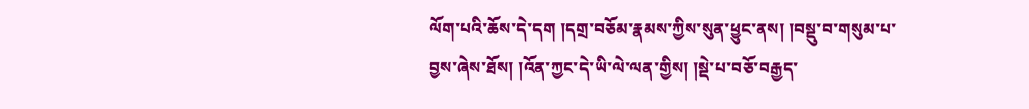ལོག་པའི་ཆོས་དེ་དག །དགྲ་བཅོམ་རྣམས་ཀྱིས་སུན་ཕྱུང་ནས། །བསྡུ་བ་གསུམ་པ་བྱས་ཞེས་ཐོས། །འོན་ཀྱང་དེ་ཡི་ལེ་ལན་གྱིས། །སྡེ་པ་བཅོ་བརྒྱད་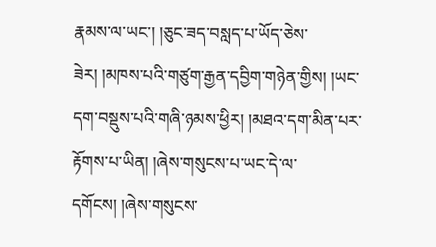རྣམས་ལ་ཡང་། །ཅུང་ཟད་བསླད་པ་ཡོད་ཅེས་ཟེར། །མཁས་པའི་གཙུག་རྒྱན་དབྱིག་གཉེན་གྱིས། །ཡང་དག་བསྡུས་པའི་གཞི་ཉམས་ཕྱིར། །མཐའ་དག་མིན་པར་རྟོགས་པ་ཡིན། །ཞེས་གསུངས་པ་ཡང་དེ་ལ་དགོངས། །ཞེས་གསུངས་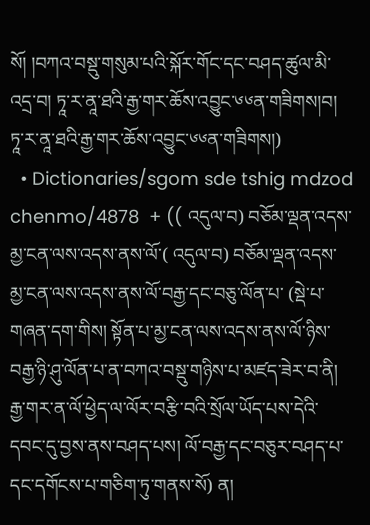སོ། །བཀའ་བསྡུ་གསུམ་པའི་སྐོར་གོང་དང་བཤད་ཚུལ་མི་འདྲ་བ། ཏཱ་ར་ནཱ་ཐའི་རྒྱ་གར་ཆོས་འབྱུང་༦༦ན་གཟིགས།བ། ཏཱ་ར་ནཱ་ཐའི་རྒྱ་གར་ཆོས་འབྱུང་༦༦ན་གཟིགས།)
  • Dictionaries/sgom sde tshig mdzod chenmo/4878  + (( འདུལ་བ) བཅོམ་ལྡན་འདས་མྱ་ངན་ལས་འདས་ནས་ལོ་( འདུལ་བ) བཅོམ་ལྡན་འདས་མྱ་ངན་ལས་འདས་ནས་ལོ་བརྒྱ་དང་བཅུ་ལོན་པ་ (སྡེ་པ་གཞན་དག་གིས། སྟོན་པ་མྱ་ངན་ལས་འདས་ནས་ལོ་ཉིས་བརྒྱ་ཉི་ཤུ་ལོན་པ་ན་བཀའ་བསྡུ་གཉིས་པ་མཛད་ཟེར་བ་ནི། རྒྱ་གར་ན་ལོ་ཕྱེད་ལ་ལོར་བརྩི་བའི་སྲོལ་ཡོད་པས་དེའི་དབང་དུ་བྱས་ནས་བཤད་པས། ལོ་བརྒྱ་དང་བཅུར་བཤད་པ་དང་དགོངས་པ་གཅིག་ཏུ་གནས་སོ) ན།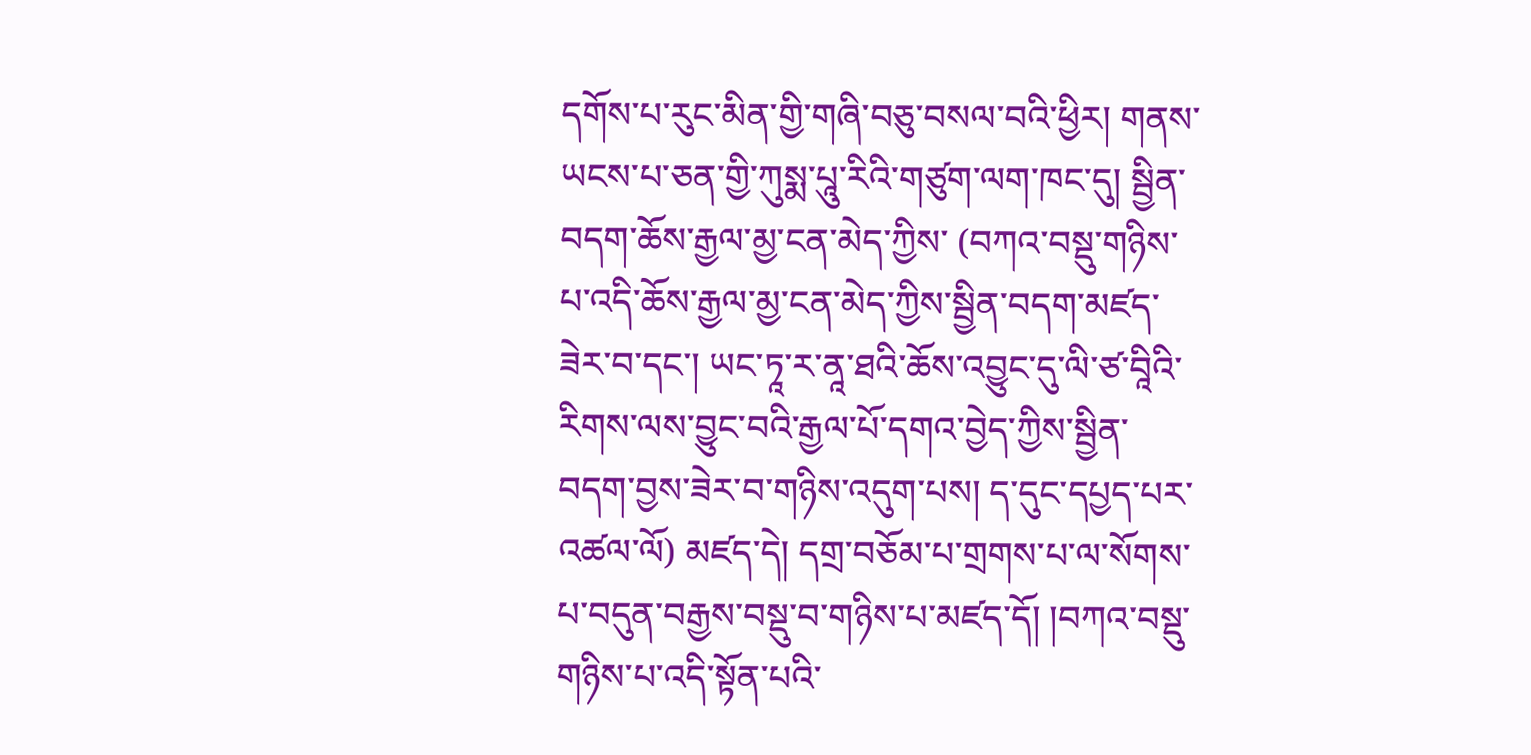དགོས་པ་རུང་མིན་གྱི་གཞི་བཅུ་བསལ་བའི་ཕྱིར། གནས་ཡངས་པ་ཅན་གྱི་ཀུསྨ་པཱུ་རིའི་གཙུག་ལག་ཁང་དུ། སྦྱིན་བདག་ཆོས་རྒྱལ་མྱ་ངན་མེད་ཀྱིས་ (བཀའ་བསྡུ་གཉིས་པ་འདི་ཆོས་རྒྱལ་མྱ་ངན་མེད་ཀྱིས་སྦྱིན་བདག་མཛད་ཟེར་བ་དང་། ཡང་ཏཱ་ར་ནཱ་ཐའི་ཆོས་འབྱུང་དུ་ལི་ཙ་བཱིའི་རིགས་ལས་བྱུང་བའི་རྒྱལ་པོ་དགའ་བྱེད་ཀྱིས་སྦྱིན་བདག་བྱས་ཟེར་བ་གཉིས་འདུག་པས། ད་དུང་དཔྱད་པར་འཚལ་ལོ) མཛད་དེ། དགྲ་བཅོམ་པ་གྲགས་པ་ལ་སོགས་པ་བདུན་བརྒྱས་བསྡུ་བ་གཉིས་པ་མཛད་དོ། །བཀའ་བསྡུ་གཉིས་པ་འདི་སྟོན་པའི་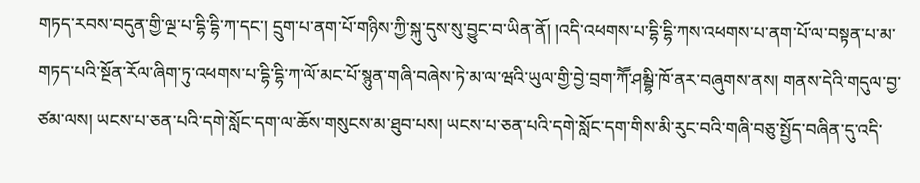གཏད་རབས་བདུན་གྱི་ལྔ་པ་དྷི་དྷི་ཀ་དང་། དྲུག་པ་ནག་པོ་གཉིས་ཀྱི་སྐུ་དུས་སུ་བྱུང་བ་ཡིན་ནོ། །འདི་འཕགས་པ་དྷི་དྷི་ཀས་འཕགས་པ་ནག་པོ་ལ་བསྟན་པ་མ་གཏད་པའི་སྔོན་རོལ་ཞིག་ཏུ་འཕགས་པ་དྷི་དྷི་ཀ་ལོ་མང་པོ་སྙུན་གཞི་བཞེས་ཏེ་མ་ལ་ཝའི་ཡུལ་གྱི་བྱེ་བྲག་ཀཽ་ཤམྦྷི་ཁོ་ནར་བཞུགས་ནས། གནས་དེའི་གདུལ་བྱ་ཙམ་ལས། ཡངས་པ་ཅན་པའི་དགེ་སློང་དག་ལ་ཆོས་གསུངས་མ་ཐུབ་པས། ཡངས་པ་ཅན་པའི་དགེ་སློང་དག་གིས་མི་རུང་བའི་གཞི་བཅུ་སྤྱོད་བཞིན་དུ་འདི་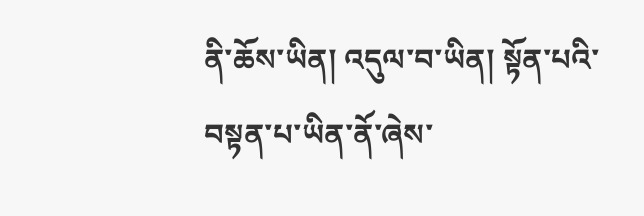ནི་ཆོས་ཡིན། འདུལ་བ་ཡིན། སྟོན་པའི་བསྟན་པ་ཡིན་ནོ་ཞེས་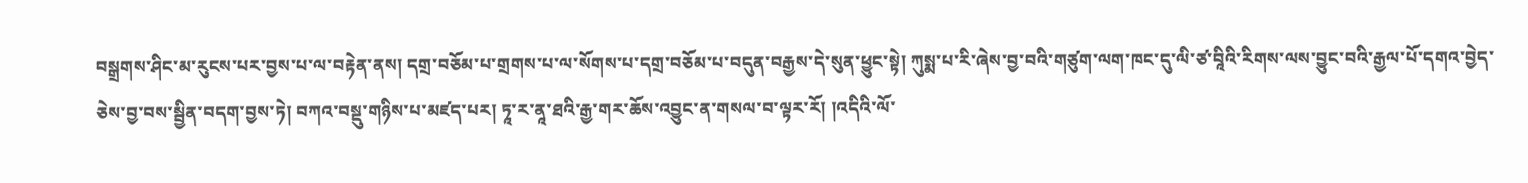བསྒྲགས་ཤིང་མ་རུངས་པར་བྱས་པ་ལ་བརྟེན་ནས། དགྲ་བཅོམ་པ་གྲགས་པ་ལ་སོགས་པ་དགྲ་བཅོམ་པ་བདུན་བརྒྱས་དེ་སུན་ཕྱུང་སྟེ། ཀུསྨ་པ་རི་ཞེས་བྱ་བའི་གཙུག་ལག་ཁང་དུ་ལི་ཙ་བཱིའི་རིགས་ལས་བྱུང་བའི་རྒྱལ་པོ་དགའ་བྱེད་ཅེས་བྱ་བས་སྦྱིན་བདག་བྱས་ཏེ། བཀའ་བསྡུ་གཉིས་པ་མཛད་པར། ཏཱ་ར་ནཱ་ཐའི་རྒྱ་གར་ཆོས་འབྱུང་ན་གསལ་བ་ལྟར་རོ། །འདིའི་ལོ་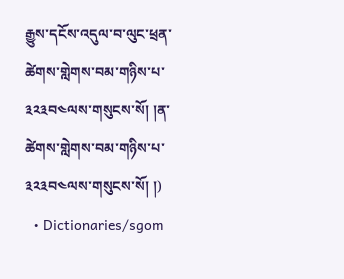རྒྱུས་དངོས་འདུལ་བ་ལུང་ཕྲན་ཚེགས་གླེགས་བམ་གཉིས་པ་༣༢༣བ༤ལས་གསུངས་སོ། །ན་ཚེགས་གླེགས་བམ་གཉིས་པ་༣༢༣བ༤ལས་གསུངས་སོ། །)
  • Dictionaries/sgom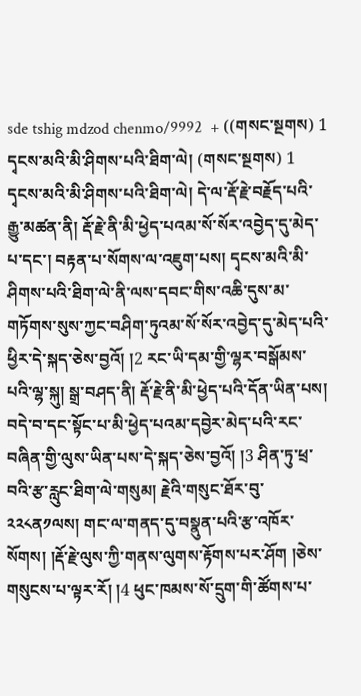sde tshig mdzod chenmo/9992  + ((གསང་སྔགས) 1 དྭངས་མའི་མི་ཤིགས་པའི་ཐིག་ལེ། (གསང་སྔགས) 1 དྭངས་མའི་མི་ཤིགས་པའི་ཐིག་ལེ། དེ་ལ་རྡོ་རྗེ་བརྗོད་པའི་རྒྱུ་མཚན་ནི། རྡོ་རྗེ་ནི་མི་ཕྱེད་པའམ་སོ་སོར་འབྱེད་དུ་མེད་པ་དང་། བརྟན་པ་སོགས་ལ་འཇུག་པས། དྭངས་མའི་མི་ཤིགས་པའི་ཐིག་ལེ་ནི་ལས་དབང་གིས་འཆི་དུས་མ་གཏོགས་སུས་ཀྱང་བཤིག་ཏུའམ་སོ་སོར་འབྱེད་དུ་མེད་པའི་ཕྱིར་དེ་སྐད་ཅེས་བྱའོ། །2 རང་ཡི་དམ་གྱི་ལྷར་བསྒོམས་པའི་ལྷ་སྐུ། སྒྲ་བཤད་ནི། རྡོ་རྗེ་ནི་མི་ཕྱེད་པའི་དོན་ཡིན་པས། བདེ་བ་དང་སྟོང་པ་མི་ཕྱེད་པའམ་དབྱེར་མེད་པའི་རང་བཞིན་གྱི་ལུས་ཡིན་པས་དེ་སྐད་ཅེས་བྱའོ། །3 ཤིན་ཏུ་ཕྲ་བའི་རྩ་རླུང་ཐིག་ལེ་གསུམ། རྗེའི་གསུང་ཐོར་བུ་༢༢༨ན༡ལས། གང་ལ་གནད་དུ་བསྣུན་པའི་རྩ་འཁོར་སོགས། །རྡོ་རྗེ་ལུས་ཀྱི་གནས་ལུགས་རྟོགས་པར་ཤོག །ཅེས་གསུངས་པ་ལྟར་རོ། །4 ཕུང་ཁམས་སོ་དྲུག་གི་ཚོགས་པ་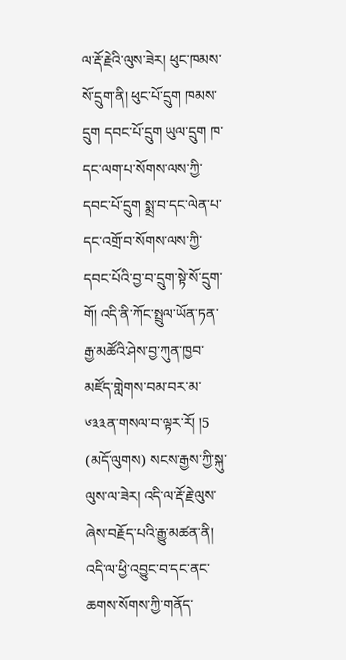ལ་རྡོ་རྗེའི་ལུས་ཟེར། ཕུང་ཁམས་སོ་དྲུག་ནི། ཕུང་པོ་དྲུག ཁམས་དྲུག དབང་པོ་དྲུག ཡུལ་དྲུག ཁ་དང་ལག་པ་སོགས་ལས་ཀྱི་དབང་པོ་དྲུག སྨྲ་བ་དང་ལེན་པ་དང་འགྲོ་བ་སོགས་ལས་ཀྱི་དབང་པོའི་བྱ་བ་དྲུག་སྟེ་སོ་དྲུག་གོ། འདི་ནི་ཀོང་སྤྲུལ་ཡོན་ཏན་རྒྱ་མཚོའི་ཤེས་བྱ་ཀུན་ཁྱབ་མཛོད་གླེགས་བམ་བར་མ་༦༣༣ན་གསལ་བ་ལྟར་རོ། །5 (མདོ་ལུགས) སངས་རྒྱས་ཀྱི་སྐུ་ལུས་ལ་ཟེར། འདི་ལ་རྡོ་རྗེ་ལུས་ཞེས་བརྗོད་པའི་རྒྱུ་མཚན་ནི། འདི་ལ་ཕྱི་འབྱུང་བ་དང་ནང་ཆགས་སོགས་ཀྱི་གནོད་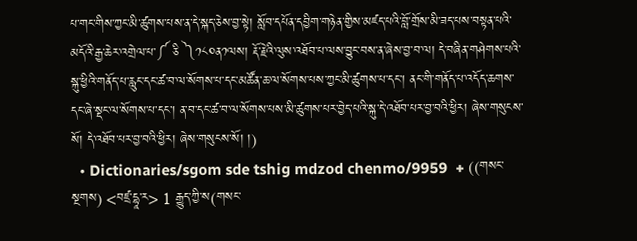པ་གང་གིས་ཀྱང་མི་ཚུགས་པས་ན་དེ་སྐད་ཅེས་བྱ་སྟེ། སློབ་དཔོན་དབྱིག་གཉེན་གྱིས་མཛད་པའི་བློ་གྲོས་མི་ཟད་པས་བསྟན་པའི་མདོའི་རྒྱ་ཆེར་འགྲེལ་པ་༼ ཅི ༽༡༨༠ན༡ལས། རྡོ་རྗེའི་ལུས་འཐོབ་པ་ལས་བྱུང་བས་ན་ཞེས་བྱ་བ་ལ། དེ་བཞིན་གཤེགས་པའི་སྐུ་ཕྱིའི་གནོད་པ་རླུང་དང་ཚ་བ་ལ་སོགས་པ་དང་མཚོན་ཆ་ལ་སོགས་པས་ཀྱང་མི་ཚུགས་པ་དང་། ནང་གི་གནོད་པ་འདོད་ཆགས་དང་ཞེ་སྡང་ལ་སོགས་པ་དང་། ན་བ་དང་ཚ་བ་ལ་སོགས་པས་མི་ཚུགས་པར་བྱེད་པའི་སྐུ་དེ་འཐོབ་པར་བྱ་བའི་ཕྱིར། ཞེས་གསུངས་སོ། དེ་འཐོབ་པར་བྱ་བའི་ཕྱིར། ཞེས་གསུངས་སོ། །)
  • Dictionaries/sgom sde tshig mdzod chenmo/9959  + ((གསང་སྔགས) <བཛྲ་དྷཱ་ར> 1 རྒྱུད་ཀྱི་ས(གསང་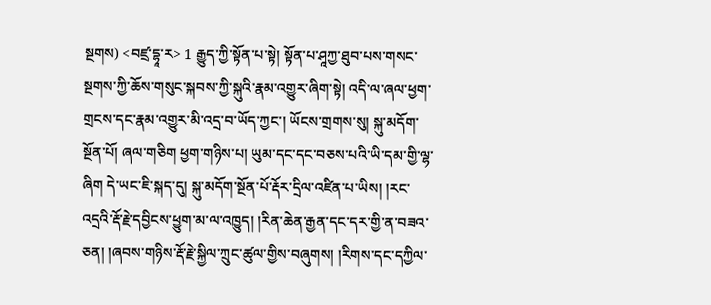སྔགས) <བཛྲ་དྷཱ་ར> 1 རྒྱུད་ཀྱི་སྟོན་པ་སྟེ། སྟོན་པ་ཤཱཀྱ་ཐུབ་པས་གསང་སྔགས་ཀྱི་ཆོས་གསུང་སྐབས་ཀྱི་སྐུའི་རྣམ་འགྱུར་ཞིག་སྟེ། འདི་ལ་ཞལ་ཕྱག་གྲངས་དང་རྣམ་འགྱུར་མི་འདྲ་བ་ཡོད་ཀྱང་། ཡོངས་གྲགས་སུ། སྐུ་མདོག་སྔོན་པོ། ཞལ་གཅིག ཕྱག་གཉིས་པ། ཡུམ་དང་དང་བཅས་པའི་ཡི་དམ་གྱི་ལྷ་ཞིག དེ་ཡང་ཇི་སྐད་དུ། སྐུ་མདོག་སྔོན་པོ་རྡོར་དྲིལ་འཛིན་པ་ཡིས། །རང་འདྲའི་རྡོ་རྗེ་དབྱིངས་ཕྱུག་མ་ལ་འཁྱུད། །རིན་ཆེན་རྒྱན་དང་དར་གྱི་ན་བཟའ་ཅན། །ཞབས་གཉིས་རྡོ་རྗེ་སྐྱིལ་ཀྲུང་ཚུལ་གྱིས་བཞུགས། །རིགས་དང་དཀྱིལ་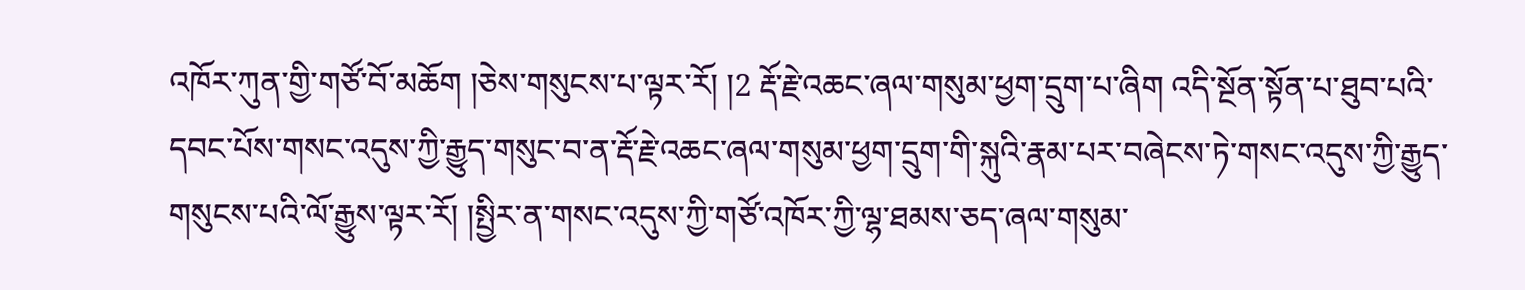འཁོར་ཀུན་གྱི་གཙོ་བོ་མཆོག །ཅེས་གསུངས་པ་ལྟར་རོ། །2 རྡོ་རྗེ་འཆང་ཞལ་གསུམ་ཕྱག་དྲུག་པ་ཞིག འདི་སྔོན་སྟོན་པ་ཐུབ་པའི་དབང་པོས་གསང་འདུས་ཀྱི་རྒྱུད་གསུང་བ་ན་རྡོ་རྗེ་འཆང་ཞལ་གསུམ་ཕྱག་དྲུག་གི་སྐུའི་རྣམ་པར་བཞེངས་ཏེ་གསང་འདུས་ཀྱི་རྒྱུད་གསུངས་པའི་ལོ་རྒྱུས་ལྟར་རོ། །སྤྱིར་ན་གསང་འདུས་ཀྱི་གཙོ་འཁོར་ཀྱི་ལྷ་ཐམས་ཅད་ཞལ་གསུམ་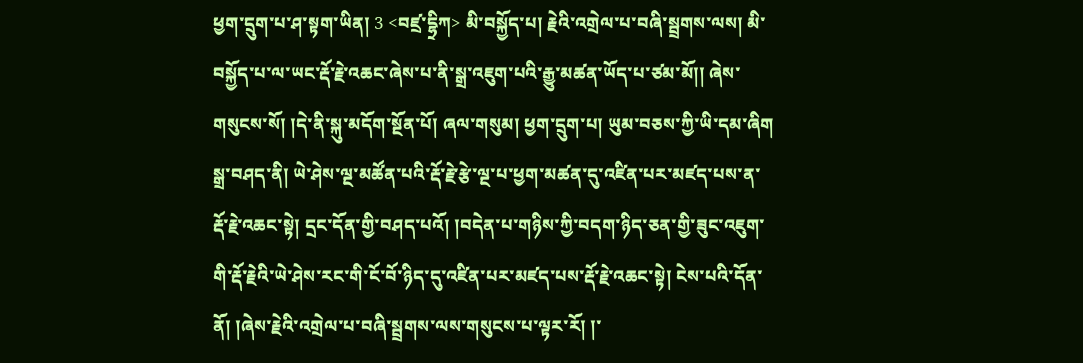ཕྱག་དྲུག་པ་ཤ་སྟག་ཡིན། 3 <བཛྲ་དྷྲིཀ> མི་བསྐྱོད་པ། རྗེའི་འགྲེལ་པ་བཞི་སྦྲགས་ལས། མི་བསྐྱོད་པ་ལ་ཡང་རྡོ་རྗེ་འཆང་ཞེས་པ་ནི་སྒྲ་འཇུག་པའི་རྒྱུ་མཚན་ཡོད་པ་ཙམ་མོ།། ཞེས་གསུངས་སོ། །དེ་ནི་སྐུ་མདོག་སྔོན་པོ། ཞལ་གསུམ། ཕྱག་དྲུག་པ། ཡུམ་བཅས་ཀྱི་ཡི་དམ་ཞིག སྒྲ་བཤད་ནི། ཡེ་ཤེས་ལྔ་མཚོན་པའི་རྡོ་རྗེ་རྩེ་ལྔ་པ་ཕྱག་མཚན་དུ་འཛིན་པར་མཛད་པས་ན་རྡོ་རྗེ་འཆང་སྟེ། དྲང་དོན་གྱི་བཤད་པའོ། །བདེན་པ་གཉིས་ཀྱི་བདག་ཉིད་ཅན་གྱི་ཟུང་འཇུག་གི་རྡོ་རྗེའི་ཡེ་ཤེས་རང་གི་ངོ་བོ་ཉིད་དུ་འཛིན་པར་མཛད་པས་རྡོ་རྗེ་འཆང་སྟེ། ངེས་པའི་དོན་ནོ། །ཞེས་རྗེའི་འགྲེལ་པ་བཞི་སྦྲགས་ལས་གསུངས་པ་ལྟར་རོ། །་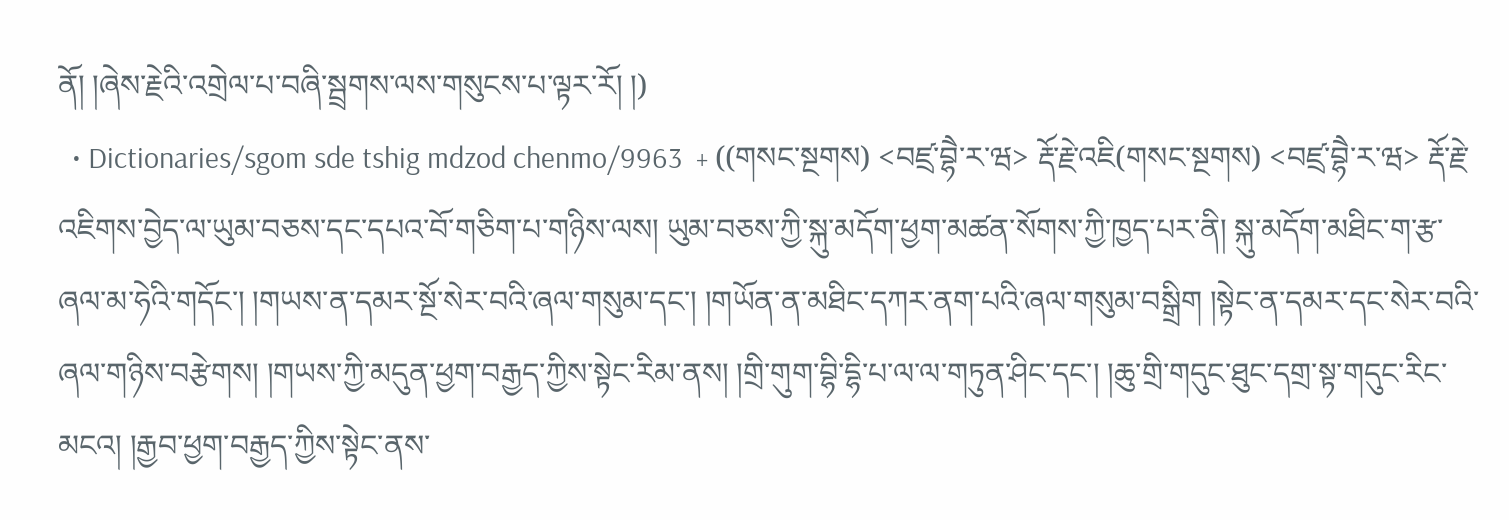ནོ། །ཞེས་རྗེའི་འགྲེལ་པ་བཞི་སྦྲགས་ལས་གསུངས་པ་ལྟར་རོ། །)
  • Dictionaries/sgom sde tshig mdzod chenmo/9963  + ((གསང་སྔགས) <བཛྲ་བྷཻ་ར་ཝ> རྡོ་རྗེ་འཇི(གསང་སྔགས) <བཛྲ་བྷཻ་ར་ཝ> རྡོ་རྗེ་འཇིགས་བྱེད་ལ་ཡུམ་བཅས་དང་དཔའ་བོ་གཅིག་པ་གཉིས་ལས། ཡུམ་བཅས་ཀྱི་སྐུ་མདོག་ཕྱག་མཚན་སོགས་ཀྱི་ཁྱད་པར་ནི། སྐུ་མདོག་མཐིང་ག་རྩ་ཞལ་མ་ཧེའི་གདོང་། །གཡས་ན་དམར་སྔོ་སེར་བའི་ཞལ་གསུམ་དང་། །གཡོན་ན་མཐིང་དཀར་ནག་པའི་ཞལ་གསུམ་བསྒྲིག །སྟེང་ན་དམར་དང་སེར་བའི་ཞལ་གཉིས་བརྩེགས། །གཡས་ཀྱི་མདུན་ཕྱག་བརྒྱད་ཀྱིས་སྟེང་རིམ་ནས། །གྲི་གུག་བྷི་དྷི་པ་ལ་ལ་གཏུན་ཤིང་དང་། །ཆུ་གྲི་གདུང་ཐུང་དགྲ་སྟ་གདུང་རིང་མངའ། །རྒྱབ་ཕྱག་བརྒྱད་ཀྱིས་སྟེང་ནས་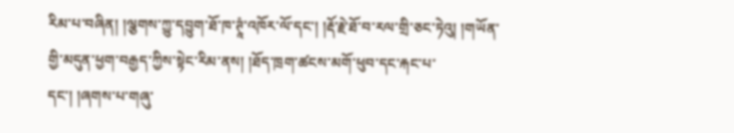རིམ་པ་བཞིན། །ལྕགས་ཀྱུ་དབྱུག་ཐོ་ཁ་ཊཱཾ་འཁོར་ལོ་དང་། །རྡོ་རྗེ་ཐོ་བ་རལ་གྲི་ཅང་ཏེའུ། །གཡོན་གྱི་མདུན་ཕྱག་བརྒྱད་ཀྱིས་སྟེང་རིམ་ནས། །ཐོད་ཁྲག་ཚངས་མགོ་ཕུབ་དང་རྐང་པ་དང་། །ཞགས་པ་གཞུ་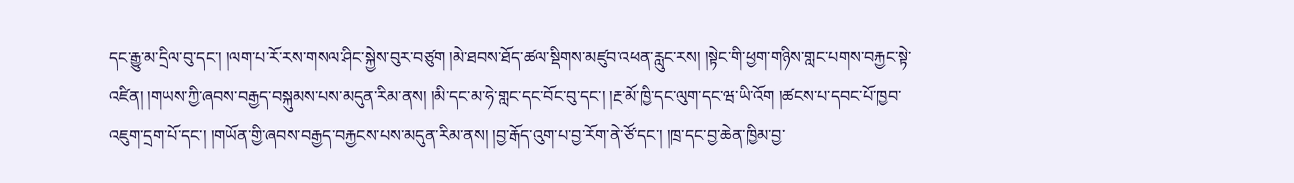དང་རྒྱུ་མ་དྲིལ་བུ་དང་། །ལག་པ་རོ་རས་གསལ་ཤིང་སྐྱེས་བུར་བཙུག །མེ་ཐབས་ཐོད་ཚལ་སྡིགས་མཛུབ་འཕན་རླུང་རས། །སྟེང་གི་ཕྱག་གཉིས་གླང་པགས་བརྐྱང་སྟེ་འཛིན། །གཡས་ཀྱི་ཞབས་བརྒྱད་བསྐུམས་པས་མདུན་རིམ་ནས། །མི་དང་མ་ཧེ་གླང་དང་བོང་བུ་དང་། །རྔ་མོ་ཁྱི་དང་ལུག་དང་ཝ་ཡི་འོག །ཚངས་པ་དབང་པོ་ཁྱབ་འཇུག་དྲག་པོ་དང་། །གཡོན་གྱི་ཞབས་བརྒྱད་བརྐྱངས་པས་མདུན་རིམ་ནས། །བྱ་རྒོད་འུག་པ་བྱ་རོག་ནེ་ཙོ་དང་། །ཁྲ་དང་བྱ་ཆེན་ཁྱིམ་བྱ་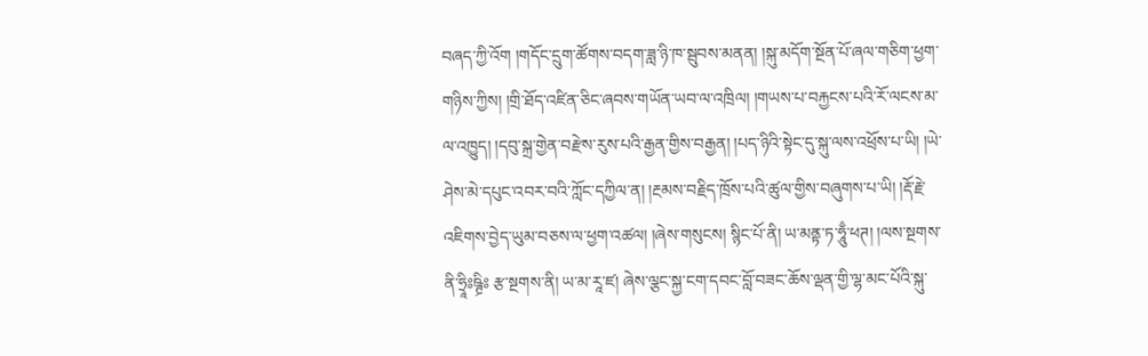བཞད་ཀྱི་འོག །གདོང་དྲུག་ཚོགས་བདག་ཟླ་ཉི་ཁ་སྦུབས་མནན། །སྐུ་མདོག་སྔོན་པོ་ཞལ་གཅིག་ཕྱག་གཉིས་ཀྱིས། །གྲི་ཐོད་འཛིན་ཅིང་ཞབས་གཡོན་ཡབ་ལ་འཁྲིལ། །གཡས་པ་བརྐྱངས་པའི་རོ་ལངས་མ་ལ་འཁྱུད། །དབུ་སྐྲ་གྱེན་བརྫེས་རུས་པའི་རྒྱན་གྱིས་བརྒྱན། །པད་ཉིའི་སྟེང་དུ་སྐུ་ལས་འཕྲོས་པ་ཡི། །ཡེ་ཤེས་མེ་དཔུང་འབར་བའི་ཀློང་དཀྱིལ་ན། །རྔམས་བརྗིད་ཁྲོས་པའི་ཚུལ་གྱིས་བཞུགས་པ་ཡི། །རྡོ་རྗེ་འཇིགས་བྱེད་ཡུམ་བཅས་ལ་ཕྱག་འཚལ། །ཞེས་གསུངས། སྙིང་པོ་ནི། ཡ་མནྟ་ཏ་ཧཱུྃ་ཕཊ། །ལས་སྔགས་ནི་ཧྲཱིཿཥྚྲིཿ རྩ་སྔགས་ནི། ཡ་མ་རཱ་ཛ། ཞེས་ལྕང་སྐྱ་ངག་དབང་བློ་བཟང་ཆོས་ལྡན་གྱི་ལྷ་མང་པོའི་སྐུ་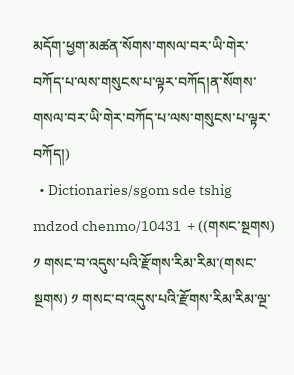མདོག་ཕྱག་མཚན་སོགས་གསལ་བར་ཡི་གེར་བཀོད་པ་ལས་གསུངས་པ་ལྟར་བཀོད།ན་སོགས་གསལ་བར་ཡི་གེར་བཀོད་པ་ལས་གསུངས་པ་ལྟར་བཀོད།)
  • Dictionaries/sgom sde tshig mdzod chenmo/10431  + ((གསང་སྔགས) ༡ གསང་བ་འདུས་པའི་རྫོགས་རིམ་རིམ་(གསང་སྔགས) ༡ གསང་བ་འདུས་པའི་རྫོགས་རིམ་རིམ་ལྔ་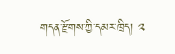གདན་རྫོགས་ཀྱི་དམར་ཁྲིད། ༢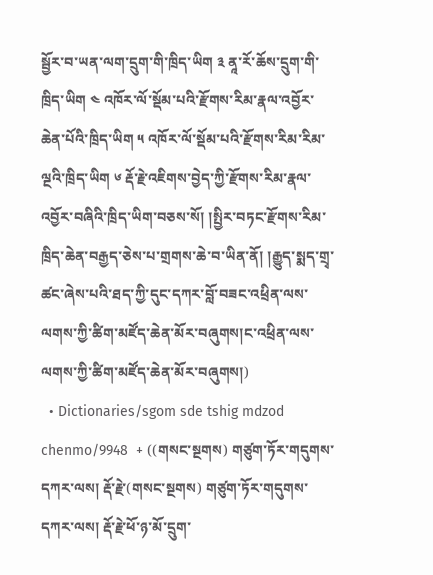སྦྱོར་བ་ཡན་ལག་དྲུག་གི་ཁྲིད་ཡིག ༣ ནཱ་རོ་ཆོས་དྲུག་གི་ཁྲིད་ཡིག ༤ འཁོར་ལོ་སྡོམ་པའི་རྫོགས་རིམ་རྣལ་འབྱོར་ཆེན་པོའི་ཁྲིད་ཡིག ༥ འཁོར་ལོ་སྡོམ་པའི་རྫོགས་རིམ་རིམ་ལྔའི་ཁྲིད་ཡིག ༦ རྡོ་རྗེ་འཇིགས་བྱེད་ཀྱི་རྫོགས་རིམ་རྣལ་འབྱོར་བཞིའི་ཁྲིད་ཡིག་བཅས་སོ། །སྤྱིར་བཏང་རྫོགས་རིམ་ཁྲིད་ཆེན་བརྒྱད་ཅེས་པ་གྲགས་ཆེ་བ་ཡིན་ནོ། །རྒྱུད་སྨད་གྲྭ་ཚང་ཞེས་པའི་ཐད་ཀྱི་དུང་དཀར་བློ་བཟང་འཕྲིན་ལས་ལགས་ཀྱི་ཚིག་མཛོད་ཆེན་མོར་བཞུགས།ང་འཕྲིན་ལས་ལགས་ཀྱི་ཚིག་མཛོད་ཆེན་མོར་བཞུགས།)
  • Dictionaries/sgom sde tshig mdzod chenmo/9948  + ((གསང་སྔགས) གཙུག་ཏོར་གདུགས་དཀར་ལས། རྡོ་རྗེ་(གསང་སྔགས) གཙུག་ཏོར་གདུགས་དཀར་ལས། རྡོ་རྗེ་ཕོ་ཉ་མོ་དྲུག་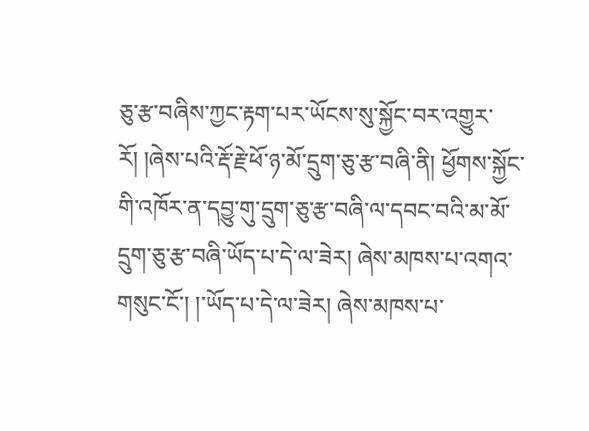ཅུ་རྩ་བཞིས་ཀྱང་རྟག་པར་ཡོངས་སུ་སྐྱོང་བར་འགྱུར་རོ། །ཞེས་པའི་རྡོ་རྗེ་ཕོ་ཉ་མོ་དྲུག་ཅུ་རྩ་བཞི་ནི། ཕྱོགས་སྐྱོང་གི་འཁོར་ན་དབྱུ་གུ་དྲུག་ཅུ་རྩ་བཞི་ལ་དབང་བའི་མ་མོ་དྲུག་ཅུ་རྩ་བཞི་ཡོད་པ་དེ་ལ་ཟེར། ཞེས་མཁས་པ་འགའ་གསུང་ངོ་། །་ཡོད་པ་དེ་ལ་ཟེར། ཞེས་མཁས་པ་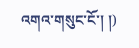འགའ་གསུང་ངོ་། །)